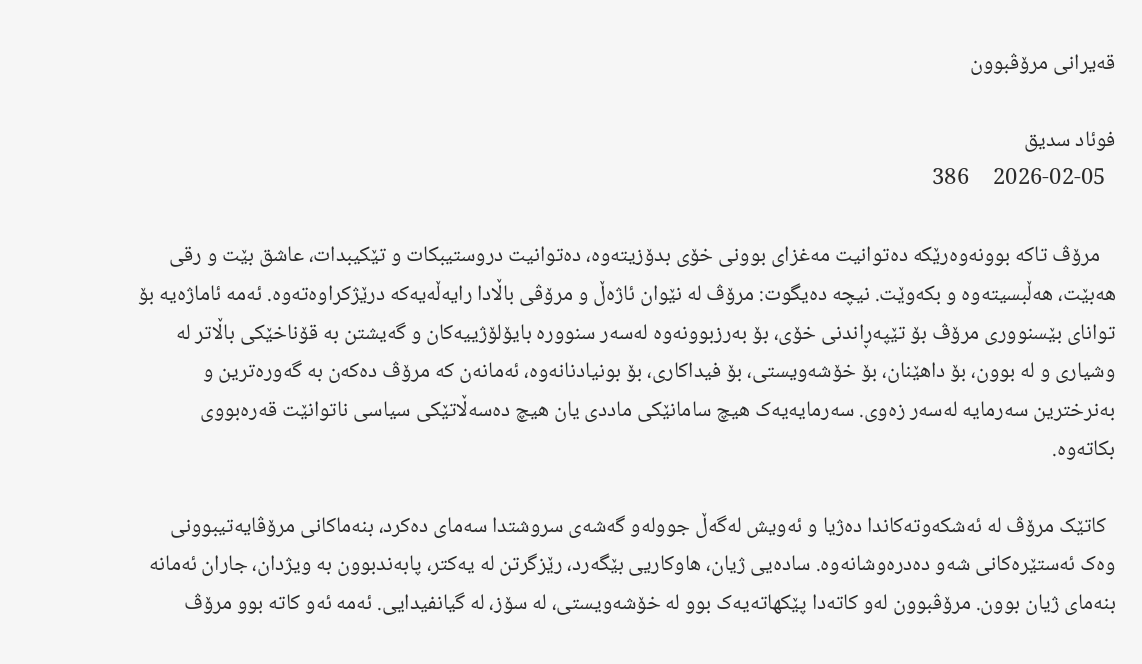قەیرانی مرۆڤبوون

فوئاد سدیق
  2026-02-05     386

   مرۆڤ تاكە بوونەوەرێکە دەتوانیت مەغزای بوونی خۆی بدۆزیتەوە، دەتوانیت دروستیبکات و تێکیبدات، عاشق بێت و رقی هەبێت، هەڵبسیتەوە و بکەوێت. نیچە دەیگوت: مرۆڤ لە نێوان ئاژەڵ و مرۆڤی باڵادا رایەڵەیەكە درێژکراوەتەوە. ئەمە ئاماژەیە بۆ توانای بێسنووری مرۆڤ بۆ تێپەڕاندنی خۆی، بۆ بەرزبوونەوە لەسەر سنوورە بایۆلۆژییەکان و گەیشتن بە قۆناخێکی باڵاتر لە وشیاری و لە بوون، بۆ داهێنان، بۆ خۆشەویستی، بۆ فیداکاری، بۆ بونیادنانەوە، ئەمانەن كە مرۆڤ دەکەن بە گەورەترین و بەنرخترین سەرمایە لەسەر زەوی. سەرمایەیەک هیچ سامانێکی ماددی یان هیچ دەسەڵاتێکی سیاسی ناتوانێت قەرەبووی بکاتەوە.

  کاتێک مرۆڤ لە ئەشکەوتەکاندا دەژیا و ئەویش لەگەڵ جوولەو گەشەی سروشتدا سەمای دەکرد، بنەماکانی مرۆڤایەتیبوونی وەک ئەستێرەکانی شەو دەدرەوشانەوە. سادەیی ژیان، هاوکاریی بێگەرد، رێزگرتن لە یەکتر، پابەندبوون بە ویژدان، جاران ئەمانە بنەمای ژیان بوون. مرۆڤبوون لەو کاتەدا پێکهاتەیەک بوو لە خۆشەویستی، لە سۆز، لە گیانفیدایی. ئەمە ئەو کاتە بوو مرۆڤ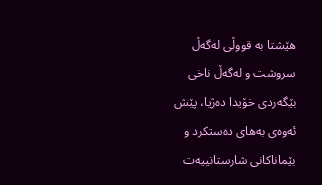هێشتا بە قووڵی لەگەڵ سروشت و لەگەڵ ناخی بێگەردی خۆیدا دەژیا، پێش ئەوەی بەهای دەستکرد و بێماناکانی شارستانییەت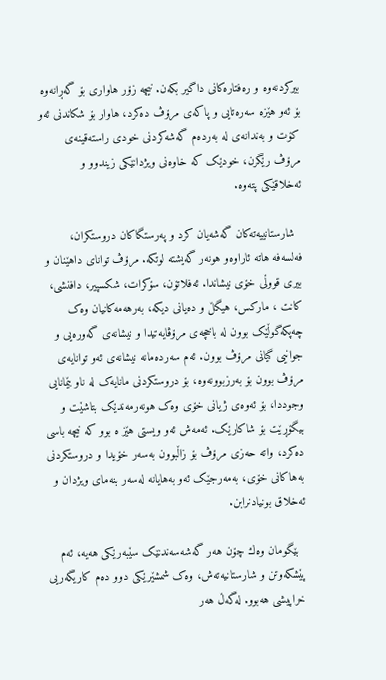بیرکردنەوە و رەفتارەکانی داگیر بکەن. نیچە زۆر هاواری بۆ گەڕانەوە بۆ ئەو هێزە سەرەتایی و پاکەی مرۆڤ دەكرد، هاوار بۆ شکاندنی ئەو کۆت و بەندانەی لە بەردەم گەشەکردنی خودی راستەقینەی مرۆڤ رێگرن، خودێک کە خاوەنی ویژدانێکی زیندوو و ئەخلاقێکی پتەوە.

  شارستانییەتەکان گەشەیان کرد و پەرستگاکان دروستکران، فەلسەفە هاتە ئاراوەو هونەر گەیشتە لوتکە. مرۆڤ توانای داهێنان و بیری قووڵی خۆی نیشاندا. ئەفلاتۆن، سۆکرات، شکسپیر، دافنشی، كانت ، ماركس، هیگڵ و دەیانی دیکە، بەرهەمەکانیان وەک چەپکەگوڵێک بوون لە باخچەی مرۆڤایەتیدا و نیشانەی گەورەیی و جوانیی گیانی مرۆڤ بوون. ئەم سەردەمانە نیشانەی ئەو توانایەی مرۆڤ بوون بۆ بەرزبوونەوە، بۆ دروستکردنی مانایەک لە ناو بێمانایی وجوددا، بۆ ئەوەی ژیانی خۆی وەک هونەرمەندێک بتاشێت و بیگۆڕێت بۆ شاکارێک. ئەمەش ئەو ویستی هێز ە بوو کە نیچە باسی دەکرد، واتە حەزی مرۆڤ بۆ زاڵبوون بەسەر خۆیدا و دروستکردنی بەهاکانی خۆی، بەمەرجێک ئەو بەهایانە لەسەر بنەمای ویژدان و ئەخلاق بونیادنرابن.

  بێگومان وەك چۆن هەر گەشەسەندنێک سێبەرێکی هەیە، ئەم پێشکەوتن و شارستانیەتەش، وەک شمشێرێکی دوو دەم کاریگەریی خراپیشی هەبوو. لەگەڵ هەر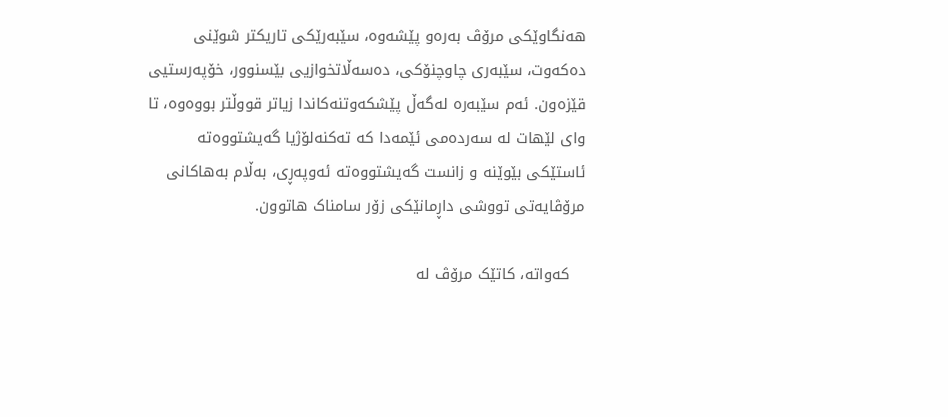هەنگاوێکی مرۆڤ بەرەو پێشەوە، سێبەرێکی تاریکتر شوێنی دەکەوت، سێبەری چاوچنۆکی، دەسەڵاتخوازیی بێسنوور، خۆپەرستیی قێزەون. ئەم سێبەرە لەگەڵ پێشكەوتنەكاندا زیاتر قووڵتر بووەوە، تا وای لێهات لە سەردەمی ئێمەدا کە تەکنەلۆژیا گەیشتووەتە ئاستێکی بێوێنە و زانست گەیشتووەتە ئەوپەڕی، بەڵام بەهاکانی مرۆڤایەتی تووشی داڕمانێکی زۆر سامناک هاتوون.

   کەواتە، کاتێک مرۆڤ لە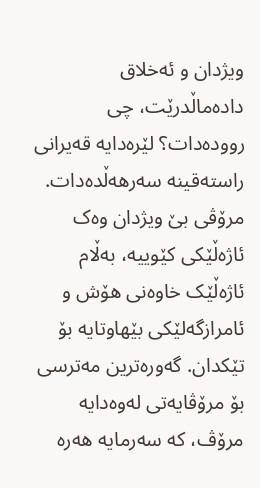ویژدان و ئەخلاق دادەماڵدرێت، چی روودەدات؟ لێرەدایە قەیرانی راستەقینە سەرهەڵدەدات. مرۆڤی بێ ویژدان وەک ئاژەڵێکی کێوییە، بەڵام ئاژەڵێک خاوەنی هۆش و ئامرازگەلێکی بێهاوتایە بۆ تێکدان. گەورەترین مەترسی بۆ مرۆڤایەتی لەوەدایە مرۆڤ، كە سەرمایە هەرە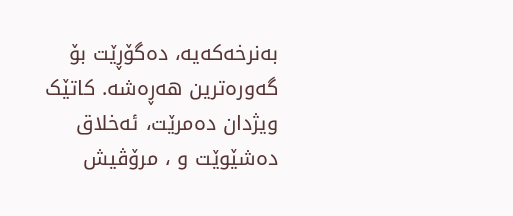بەنرخەکەیە، دەگۆڕێت بۆ گەورەترین هەڕەشە. کاتێک ویژدان دەمرێت، ئەخلاق دەشێوێت و ، مرۆڤیش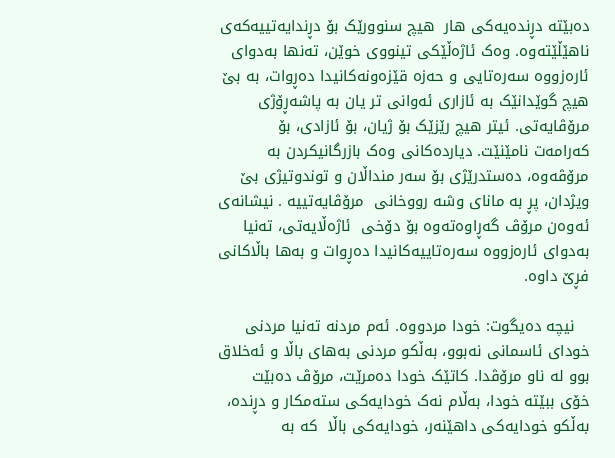دەبێتە دڕندەیەکی هار  هیچ سنوورێک بۆ دڕندایەتییەکەی ناهێڵێتەوە. وەک ئاژەڵێکی تینووی خوێن، تەنها بەدوای ئارەزووە سەرەتایی و حەزە قێزەونەکانیدا دەڕوات، بە بێ هیچ گوێدانێک بە ئازاری ئەوانی تر یان بە پاشەڕۆژی مرۆڤایەتی. ئیتر هیچ رێزێک بۆ ژیان، بۆ ئازادی، بۆ کەرامەت نامێنێت. دیاردەکانی وەک بازرگانیکردن بە مرۆڤەوە، دەستدرێژی بۆ سەر منداڵان و توندوتیژی بێ ویژدان، پڕ بە مانای وشە رووخانی  مرۆڤایەتییە . نیشانەی ئەوەن مرۆڤ گەڕاوەتەوە بۆ دۆخی  ئاژەڵایەتی، تەنیا بەدوای ئارەزووە سەرەتاییەکانیدا دەڕوات و بەها باڵاکانی فڕێ داوە.

   نیچە دەیگوت: خودا مردووە. ئەم مردنە تەنیا مردنی خودای ئاسمانی نەبوو، بەڵکو مردنی بەهای باڵا و ئەخلاق بوو لە ناو مرۆڤدا. کاتێک خودا دەمرێت، مرۆڤ دەبێت خۆی ببێتە خودا، بەڵام نەک خودایەکی ستەمکار و دڕندە، بەڵکو خودایەکی داهێنەر، خودایەکی باڵا  کە بە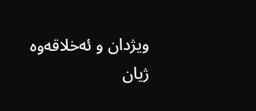ویژدان و ئەخلاقەوە ژیان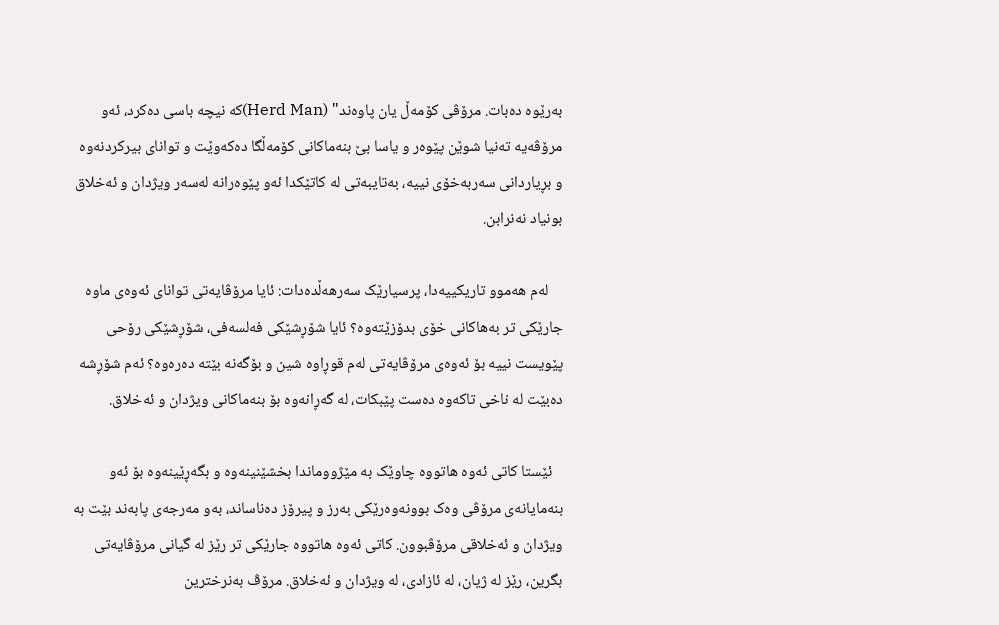بەرێوە دەبات. مرۆڤی کۆمەڵ یان پاوەند" (Herd Man)کە نیچە باسی دەکرد، ئەو مرۆڤەیە تەنیا شوێن پێوەر و یاسا بێ بنەماکانی کۆمەڵگا دەکەوێت و توانای بیرکردنەوە و بڕیاردانی سەربەخۆی نییە، بەتایبەتی لە کاتێکدا ئەو پێوەرانە لەسەر ویژدان و ئەخلاق بونیاد نەنرابن.

    لەم هەموو تاریکییەدا، پرسیارێک سەرهەڵدەدات: ئایا مرۆڤایەتی توانای ئەوەی ماوە جارێکی تر بەهاکانی خۆی بدۆزێتەوە؟ ئایا شۆڕشێکی فەلسەفی، شۆڕشێکی رۆحی پێویست نییە بۆ ئەوەی مرۆڤایەتی لەم قوڕاوە شین و بۆگەنە بێتە دەرەوە؟ ئەم شۆڕشە دەبێت لە ناخی تاکەوە دەست پێبکات، لە گەڕانەوە بۆ بنەماکانی ویژدان و ئەخلاق.

   ئێستا کاتی ئەوە هاتووە چاوێک بە مێژووماندا بخشێنینەوە و بگەڕێینەوە بۆ ئەو بنەمایانەی مرۆڤی وەک بوونەوەرێکی بەرز و پیرۆز دەناساند، بەو مەرجەی پابەند بێت بە ویژدان و ئەخلاقی مرۆڤبوون. کاتی ئەوە هاتووە جارێکی تر رێز لە گیانی مرۆڤایەتی بگرین، رێز لە ژیان، لە ئازادی، لە ویژدان و ئەخلاق. مرۆڤ بەنرخترین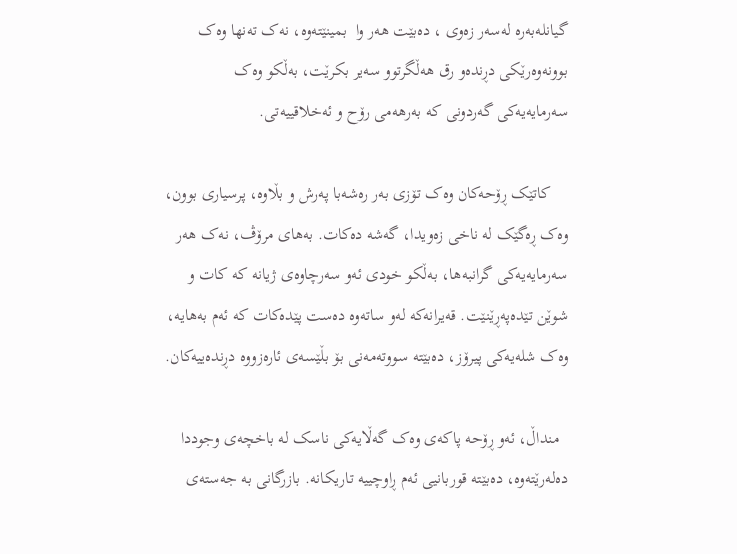گیانلەبەرە لەسەر زەوی ، دەبێت هەر وا  بمینێتەوە، نەک تەنها وەک بوونەوەرێکی دڕندەو رق هەڵگرتوو سەیر بكرێت، بەڵکو وەک سەرمایەیەکی گەردونی کە بەرهەمی رۆح و ئەخلاقییەتی.

    کاتێک ڕۆحەکان وەک تۆزی بەر رەشەبا پەرش و بڵاوە، پرسیاری بوون، وەک ڕەگێک لە ناخی زەویدا، گەشە دەکات. بەهای مرۆڤ، نەک هەر سەرمایەیەکی گرانبەها، بەڵکو خودی ئەو سەرچاوەی ژیانە کە کات و شوێن تێدەپەڕێنێت. قەیرانەکە لەو ساتەوە دەست پێدەکات کە ئەم بەهایە، وەک شلەیەکی پیرۆز، دەبێتە سووتەمەنی بۆ بڵێسەی ئارەزووە دڕندەییەکان.

  منداڵ، ئەو ڕۆحە پاکەی وەک گەڵایەکی ناسک لە باخچەی وجوددا دەلەرێتەوە، دەبێتە قوربانیی ئەم ڕاوچییە تاریکانە. بازرگانی بە جەستەی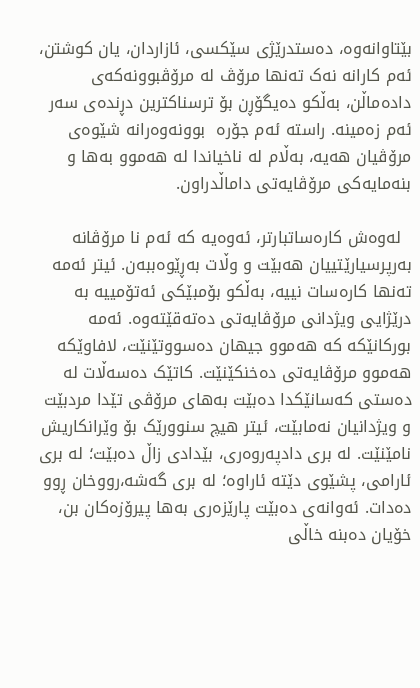بێتاوانەوە، دەستدرێژی سێکسی، ئازاردان، یان کوشتن، ئەم کارانە نەک تەنها مرۆڤ لە مرۆڤبوونەکەی دادەماڵن، بەڵکو دەیگۆڕن بۆ ترسناكترین دڕندەی سەر ئەم زەمینە. راستە ئەم جۆرە  بوونەوەرانە شێوەی مرۆڤیان هەیە، بەڵام لە ناخیاندا لە هەموو بەها و بنەمایەکی مرۆڤایەتی داماڵدراون.

  لەوەش کارەساتبارتر، ئەوەیە کە ئەم نا مرۆڤانە بەرپرسیارێتییان هەبێت و وڵات بەڕێوەببەن. ئیتر ئەمە تەنها کارەسات نییە، بەڵکو بۆمبێکی ئەتۆمییە بە درێژایی ویژدانی مرۆڤایەتی دەتەقێتەوە. ئەمە بورکانێکە کە هەموو جیهان دەسووتێنێت، لافاوێکە هەموو مرۆڤایەتی دەخنکێنێت. کاتێک دەسەڵات لە دەستی کەسانێکدا دەبێت بەهای مرۆڤی تێدا مردبێت و ویژدانیان نەمابێت، ئیتر هیچ سنوورێک بۆ وێرانکاریش نامێنێت. لە بری دادپەروەری، بێدادی زاڵ دەبێت؛ لە بری ئارامی، پشێوی دێتە ئاراوە؛ لە بری گەشە،رووخان ڕوو دەدات. ئەوانەی دەبێت پارێزەری بەها پیرۆزەکان بن، خۆیان دەبنە خاڵی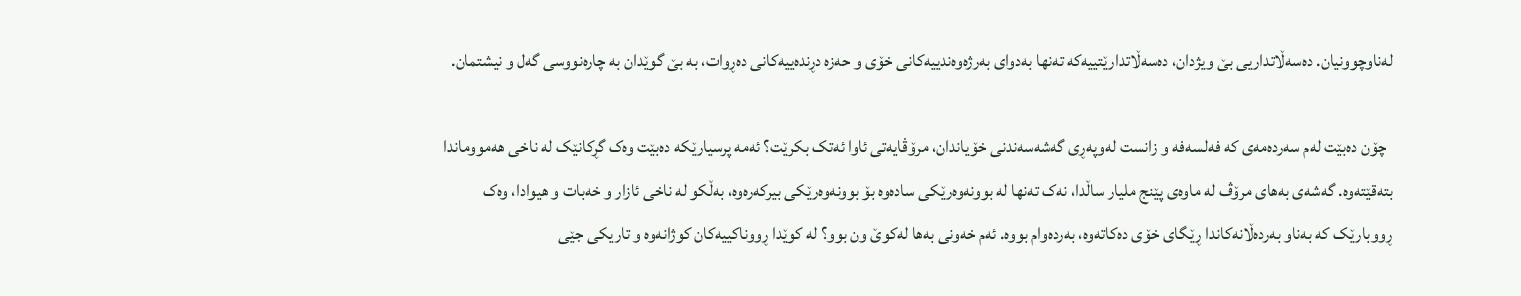لەناوچوونیان. دەسەڵاتداریی بێ ویژدان، دەسەڵاتدارێتییەکە تەنها بەدوای بەرژەوەندییەکانی خۆی و حەزە دڕندەییەکانی دەڕوات، بە بێ گوێدان بە چارەنووسی گەل و نیشتمان.

  چۆن دەبێت لەم سەردەمەی کە فەلسەفە و زانست لەوپەڕی گەشەسەندنی خۆیاندان، مرۆڤایەتی ئاوا ئەتک بکرێت؟ ئەمە پرسیارێکە دەبێت وەک گڕکانێک لە ناخی هەمووماندا بتەقێتەوە. گەشەی بەهای مرۆڤ لە ماوەی پێنج ملیار ساڵدا، نەک تەنها لە بوونەوەرێکی سادەوە بۆ بوونەوەرێکی بیرکەرەوە، بەڵکو لە ناخی ئازار و خەبات و هیوادا، وەک ڕووبارێک کە بەناو بەردەڵانەکاندا ڕێگای خۆی دەکاتەوە، بەردەوام بووە. ئەم خەونی بەها لەکوێ ون بوو؟ لە کوێدا ڕووناکییەکان کوژانەوە و تاریکی جێی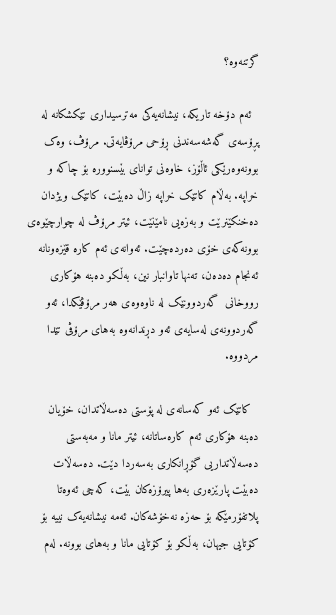گرتنەوە؟

  ئەم دۆخە تاریکە، نیشانەیەکی مەترسیداری تێکشکانە لە پڕۆسەی گەشەسەندنی ڕۆحی مرۆڤایەتی. مرۆڤ، وەک بوونەوەرێکی ئاڵۆز، خاوەنی توانای بێسنوورە بۆ چاکە و خراپە. بەڵام کاتێک خراپە زاڵ دەبێت، کاتێک ویژدان دەخنکێنرێت و بەزەیی نامێنێت، ئیتر مرۆڤ لە چوارچێوەی بوونەکەی خۆی دەردەچێت. ئەوانەی ئەم کارە قێزەونانە ئەنجام دەدەن، تەنها تاوانبار نین، بەڵکو دەبنە هۆکاری رووخانی  گەردوونێک لە ناوەوەی هەر مرۆڤێكدا، ئەو گەردوونەی لەسایەی ئەو دڕندانەوە بەهای مرۆڤی تێدا مردووە.

  کاتێک ئەو کەسانەی لە پۆستی دەسەڵاتدان، خۆیان دەبنە هۆکاری ئەم کارەساتانە، ئیتر مانا و مەبەستی دەسەڵاتداریی گۆڕانکاری بەسەردا دێت. دەسەڵات دەبێت پارێزەری بەها پیرۆزەکان بێت، كەچی ئەوەتا  پلاتفۆرمێکە بۆ حەزە نەخۆشەکان. ئەمە نیشانەیەک نییە بۆ کۆتایی جیهان، بەڵکو بۆ کۆتایی مانا و بەهای بوونە. لەم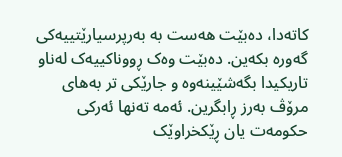کاتەدا، دەبێت هەست بە بەرپرسیارێتییەکی گەورە بکەین. دەبێت وەک ڕووناکییەک لەناو تاریکیدا بگەشێینەوە و جارێکی تر بەهای مرۆڤ بەرز ڕابگرین. ئەمە تەنها ئەرکی حکومەت یان ڕێکخراوێک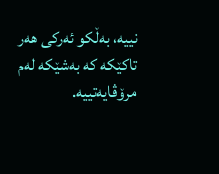نییە، بەڵکو ئەرکی هەر تاکێکە کە بەشێکە لەم مرۆڤایەتییە.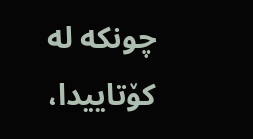چونکە لە کۆتاییدا،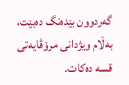گەردوون بێدەنگ دەبێت، بەڵام ویژدانی مرۆڤایەتی قسە دەکات.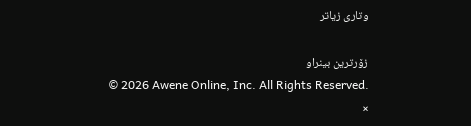وتاری زیاتر

زۆرترین بینراو
© 2026 Awene Online, Inc. All Rights Reserved.
×